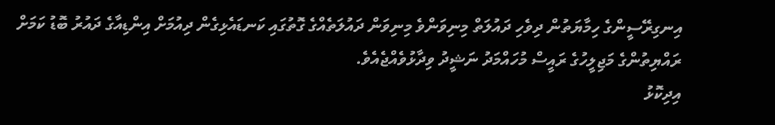އިނގިރޭސީންގެ ހިމާޔަތުން ދިވެހި ދައުލަތް މިނިވަންވެ މިނިވަން ދައުލަތެއްގެ ގޮތުގައި ކަނޑައެޅިގެން ދިއުމަށް އިންޑިއާގެ ދައުރު ބޮޑު ކަމަށް ރައްޔިތުންގެ މަޖިލީހުގެ ރައީސް މުހައްމަދު ނަޝީދު ވިދާޅުވެއްޖެއެވެ.
އިދިކޮޅު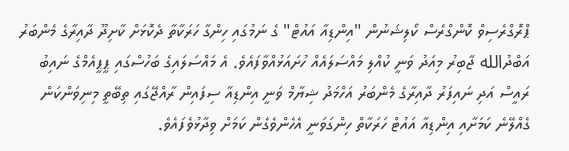ޕްރޮގްރެސިވް ކޮންގްރެސް ކޯލިޝަނުން "އިންޑިއާ އައުޓް" ގެ ނަމުގައި ހިންގާ ހަރަކާތާ ދެކޮޅަށް ކާށިދޫ ދާއިރާގެ މެންބަރު އަބްދުالله ޖާބިރު މިއަދު ވަނީ ކުއްލި މައްސަލައެއް ހުށައަޅުއްވާފައެވެ. އެ މައްސަލައިގެ ބަހުސްގައި ޕީޕީއެމްގެ ނައިބު ރައީސް އަދި ނައިފަރު ދާއިރާގެ މެންބަރު އަހްމަދު ޝިޔާމް ވަނީ އިންޑިއާ ސިފައިން ރާއްޖޭގައި ތިބޭތީ މިނިވަންކަން ގެއްލޭނެ ކަމަށާއި އިންޑިއާ އައުޓް ހަރަކާތް ހިންގަވަނީ އެހެންވެގެން ކަމަށް ވިދާޅުވެފައެވެ.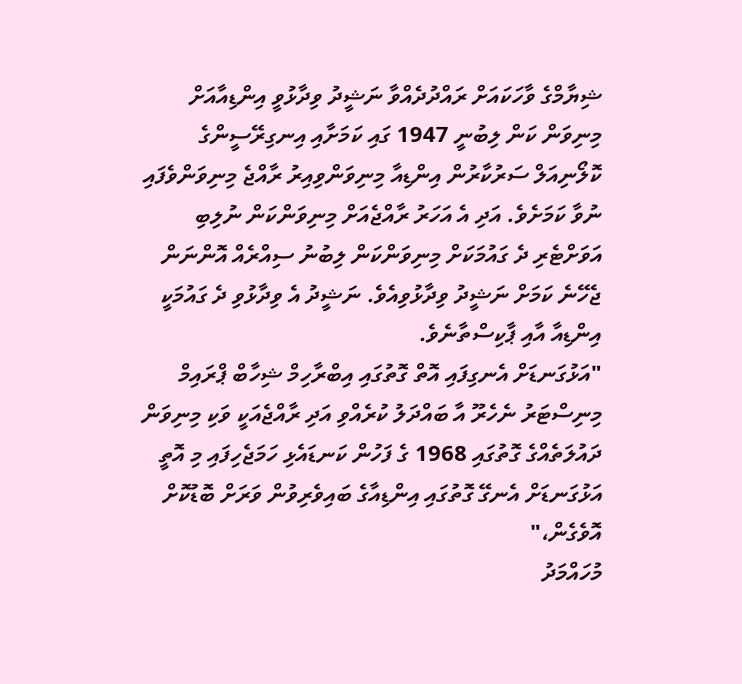ޝިޔާމްގެ ވާހަކައަށް ރައްދުދެއްވާ ނަޝީދު ވިދާޅުވީ އިންޑިއާއަށް މިނިވަން ކަން ލިބުނީ 1947 ގައި ކަމަށާއި އިނގިރޭސީންގެ ކޮލޯނިއަލް ސަރުކާރުން އިންޑިއާ މިނިވަންވިއިރު ރާއްޖެ މިނިވަންވެފައި ނުވާ ކަމަށެވެ. އަދި އެ އަހަރު ރާއްޖެއަށް މިނިވަންކަން ނުލިބި އަވަށްޓެރި ދެ ގައުމަކަށް މިނިވަންކަން ލިބުނު ސިއްރެއް އޮންނަން ޖެހޭނެ ކަމަށް ނަޝީދު ވިދާޅުވިއެވެ. ނަޝީދު އެ ވިދާޅުވި ދެ ގައުމަކީ އިންޑިއާ އާއި ޕާކިސްތާނެވެ.
"އަޅުގަނޑަށް އެނގިފައި އޮތް ގޮތުގައި އިބްރާހިމް ޝިހާބް ޕްރައިމް މިނިސްޓަރު ނެހެރޫ އާ ބައްދަލު ކުރެއްވި އަދި ރާއްޖެއަކީ ވަކި މިނިވަން ދައުލަތެއްގެ ގޮތުގައި 1968 ގެ ފަހުން ކަނޑައެޅި ހަމަޖެހިފައި މި އޮތީ އަޅުގަނޑަށް އެނގޭ ގޮތުގައި އިންޑިއާގެ ބައިވެރިވުން ވަރަށް ބޮޑުކޮށް އޮވެގެން،"
މުހައްމަދު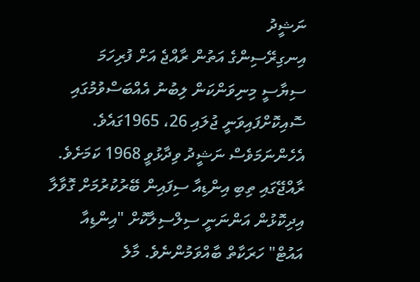ނަޝީދު
އިނގިރޭސިންގެ އަތުން ރާއްޖެ އަށް ފުރިހަމަ ސިޔާސީ މިނިވަންކަން ލިބުނު އެއްބަސްވުމުގައި ސޮއިކޮށްފައިވަނީ ޖުލައި 26، 1965ގައެވެ. އެހެންނަމަވެސް ނަޝީދު ވިދާޅުވީ 1968 ކަމަށެވެ.
ރާއްޖޭގައި ތިބި އިންޑިއާ ސިފައިން ބޭރުކުރުމަށް ގޮވާލާ އިދިކޮޅުން އަންނަނީ ސިލްސިލާކޮށް "އިންޑިއާ އައުޓް" ހަރަކާތް ބާއްވަމުންނެވެ. މާލެ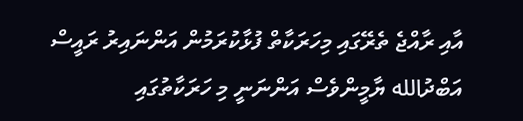އާއި ރާއްޖެ ތެރޭގައި މިހަރަކާތް ފުޅާކުރަމުން އަންނައިރު ރައީސް އަބްދުالله ޔާމީންވެސް އަންނަނީ މި ހަރަކާތުގައި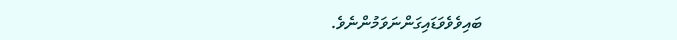ބައިވެވެވަޑައިގަންނަވަމުންނެވެ.